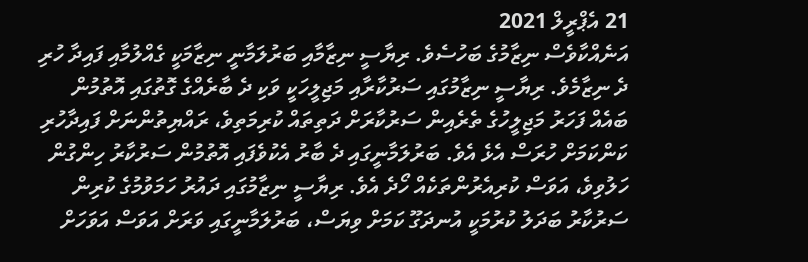21 އެޕްރީލް 2021
އަނެއްކާވެސް ނިޒާމުގެ ބަހުސެވެ. ރިޔާސީ ނިޒާމާއި ބަރުލަމާނީ ނިޒާމަކީ ގެއްލުމާއި ފައިދާ ހުރި ދެ ނިޒާމެވެ. ރިޔާސީ ނިޒާމުގައި ސަރުކާރާއި މަޖިލީހަކީ ވަކި ދެ ބާރެއްގެ ގޮތުގައި އޮތުމުން ބައެއް ފަހަރު މަޖިލީހުގެ ތެރެއިން ސަރުކާރަށް ދަތިތައް ކުރިމަތިވެ، ރައްޔިތުންނަށް ފައިދާހުރި ކަންކަމަށް ހުރަސް އެޅެ އެވެ. ބަރުލަމާނީގައި ދެ ބާރު އެކުވެފައި އޮތުމުން ސަރުކާރު ހިންގުން ހަލުވިވެ، އަވަސް ކުރިއެރުންތަކެއް ހޯދެ އެވެ. ރިޔާސީ ނިޒާމުގައި ދައުރު ހަމަވުމުގެ ކުރިން ސަރުކާރު ބަދަލު ކުރުމަކީ އުނދަގޫ ކަމަށް ވިޔަސް، ބަރުލަމާނީގައި ވަރަށް އަވަސް އަވަހަށް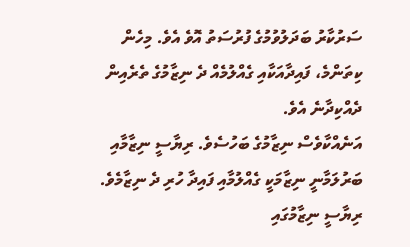ސަރުކާރު ބަދަލުވުމުގެ ފުރުސަތު އޮވެ އެވެ. މިހެން ކިތަންމެ، ފައިދާއަކާއި ގެއްލުމެއް ދެ ނިޒާމުގެ ތެރެއިން ދެއްކިދާނެ އެވެ.
އަނެއްކާވެސް ނިޒާމުގެ ބަހުސެވެ. ރިޔާސީ ނިޒާމާއި ބަރުލަމާނީ ނިޒާމަކީ ގެއްލުމާއި ފައިދާ ހުރި ދެ ނިޒާމެވެ. ރިޔާސީ ނިޒާމުގައި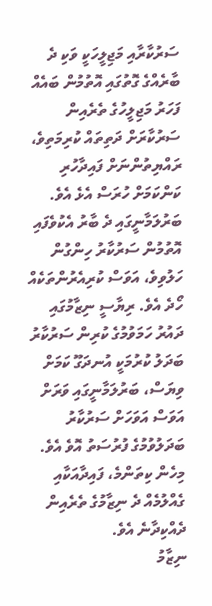ސަރުކާރާއި މަޖިލީހަކީ ވަކި ދެ ބާރެއްގެ ގޮތުގައި އޮތުމުން ބައެއް ފަހަރު މަޖިލީހުގެ ތެރެއިން ސަރުކާރަށް ދަތިތައް ކުރިމަތިވެ، ރައްޔިތުންނަށް ފައިދާހުރި ކަންކަމަށް ހުރަސް އެޅެ އެވެ. ބަރުލަމާނީގައި ދެ ބާރު އެކުވެފައި އޮތުމުން ސަރުކާރު ހިންގުން ހަލުވިވެ، އަވަސް ކުރިއެރުންތަކެއް ހޯދެ އެވެ. ރިޔާސީ ނިޒާމުގައި ދައުރު ހަމަވުމުގެ ކުރިން ސަރުކާރު ބަދަލު ކުރުމަކީ އުނދަގޫ ކަމަށް ވިޔަސް، ބަރުލަމާނީގައި ވަރަށް އަވަސް އަވަހަށް ސަރުކާރު ބަދަލުވުމުގެ ފުރުސަތު އޮވެ އެވެ. މިހެން ކިތަންމެ، ފައިދާއަކާއި ގެއްލުމެއް ދެ ނިޒާމުގެ ތެރެއިން ދެއްކިދާނެ އެވެ.
ނިޒާމު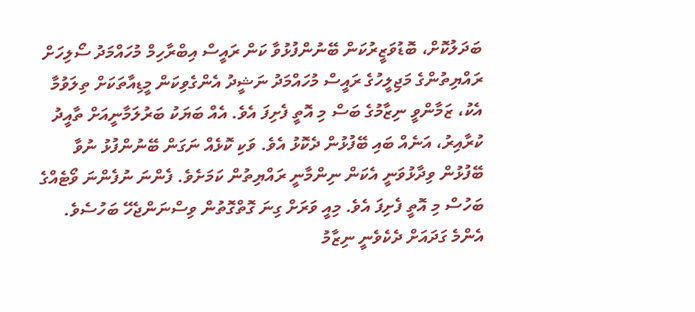ބަދަލުކޮށް، ބޮޑުވަޒީރުކަން ބޭނުންފުޅުވާ ކަން ރައީސް އިބްރާހިމް މުހައްމަދު ސޯލިހަށް ރައްޔިތުންގެ މަޖިލީހުގެ ރައީސް މުހައްމަދު ނަޝީދު އެންގެވިކަން މީޑިއާތަކަށް ތިލަވުމާ އެކު، ޒަމާންވީ ނިޒާމުގެ ބަސް މި އޮތީ ފެށިފަ އެވެ. އެއް ބަޔަކު ބަރުލަމާނީއަށް ތާއީދު ކުރާއިރު، އަނެއް ބައި ބޭފުޅުން ދެކޮޅު އެވެ. ވަކި ކޮޅެއް ނަގަން ބޭނުންފުޅު ނުވާ ބޭފުޅުން ވިދާޅުވަނީ އެކަން ނިންމާނީ ރައްޔިތުން ކަމަށެވެ. ފެންނަ ނުފެންނަ ވޯޓެއްގެ ބަހުސް މި އޮތީ ފެށިފަ އެވެ. މިއީ ވަރަށް ގިނަ ގޮތްގޮތުން ވިސްނަންޖެހޭ ބަހުސެވެ.
އެންމެ ގަދައަށް ދެކެވެނީ ނިޒާމު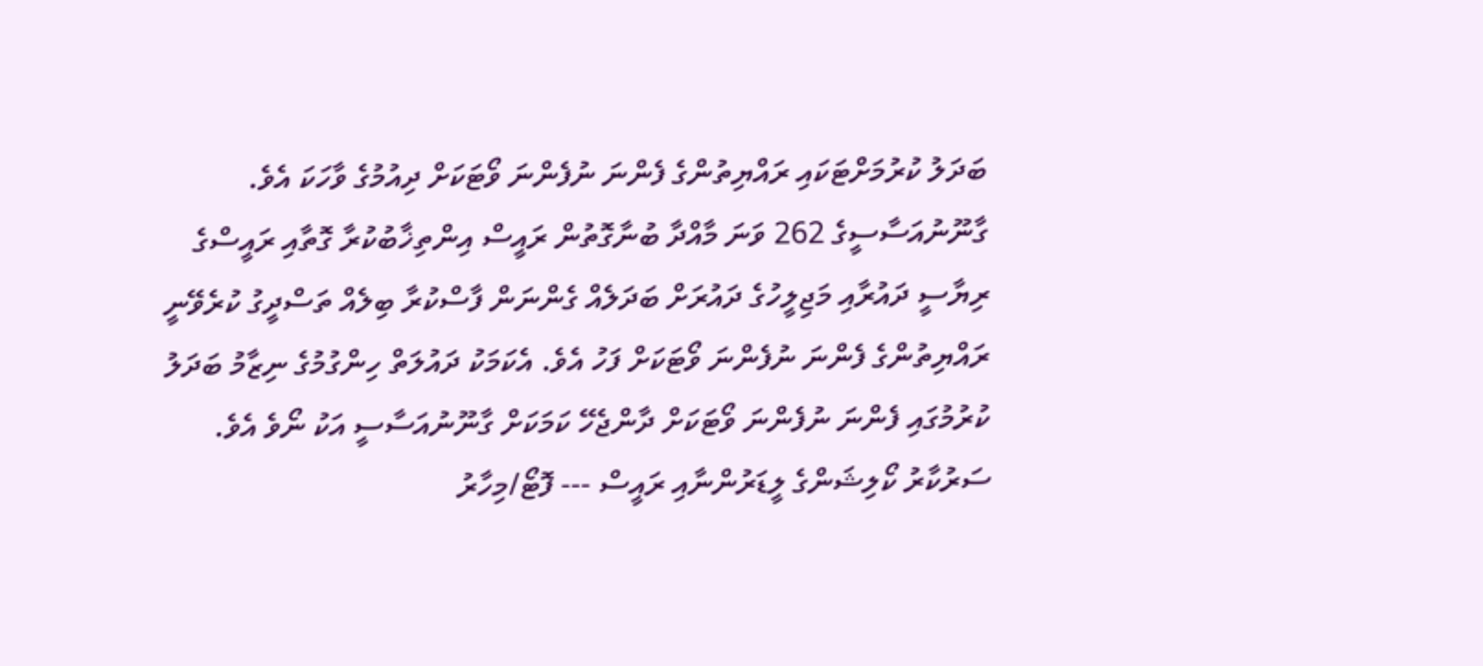ބަދަލު ކުރުމަށްޓަކައި ރައްޔިތުންގެ ފެންނަ ނުފެންނަ ވޯޓަކަށް ދިއުމުގެ ވާހަކަ އެވެ. ގާނޫނުއަސާސީގެ 262 ވަނަ މާއްދާ ބުނާގޮތުން ރައީސް އިންތިޚާބުކުރާ ގޮތާއި ރައީސްގެ ރިޔާސީ ދައުރާއި މަޖިލީހުގެ ދައުރަށް ބަދަލެއް ގެންނަން ފާސްކުރާ ބިލެއް ތަސްދީގު ކުރެވޭނީ ރައްޔިތުންގެ ފެންނަ ނުފެންނަ ވޯޓަކަށް ފަހު އެވެ. އެކަމަކު ދައުލަތް ހިންގުމުގެ ނިޒާމު ބަދަލު ކުރުމުގައި ފެންނަ ނުފެންނަ ވޯޓަކަށް ދާންޖެހޭ ކަމަކަށް ގާނޫނުއަސާސީ އަކު ނޯވެ އެވެ.
ސަރުކާރު ކޯލިޝަންގެ ލީޑަރުންނާއި ރައީސް --- ފޮޓޯ/މިހާރު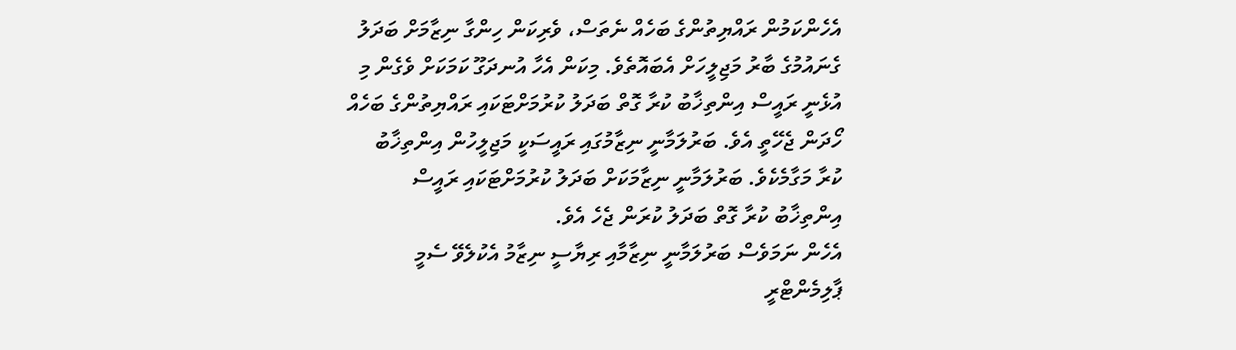އެހެންކަމުން ރައްޔިތުންގެ ބަހެއް ނެތަސް، ވެރިކަން ހިންގާ ނިޒާމަށް ބަދަލު ގެނައުމުގެ ބާރު މަޖިލީހަށް އެބައޮތެވެ. މިކަން އެހާ އުނދަގޫ ކަމަކަށް ވެގެން މި އުޅެނީ ރައީސް އިންތިޚާބު ކުރާ ގޮތް ބަދަލު ކުރުމަށްޓަކައި ރައްޔިތުންގެ ބަހެއް ހޯދަން ޖެހޭތީ އެވެ. ބަރުލަމާނީ ނިޒާމުގައި ރައީސަކީ މަޖިލީހުން އިންތިޚާބު ކުރާ މަގާމެކެވެ. ބަރުލަމާނީ ނިޒާމަކަށް ބަދަލު ކުރުމަށްޓަކައި ރައީސް އިންތިޚާބު ކުރާ ގޮތް ބަދަލު ކުރަން ޖެހެ އެވެ.
އެހެން ނަމަވެސް ބަރުލަމާނީ ނިޒާމާއި ރިޔާސީ ނިޒާމު އެކުލެވޭ ސެމީ ޕާލިމެންޓްރީ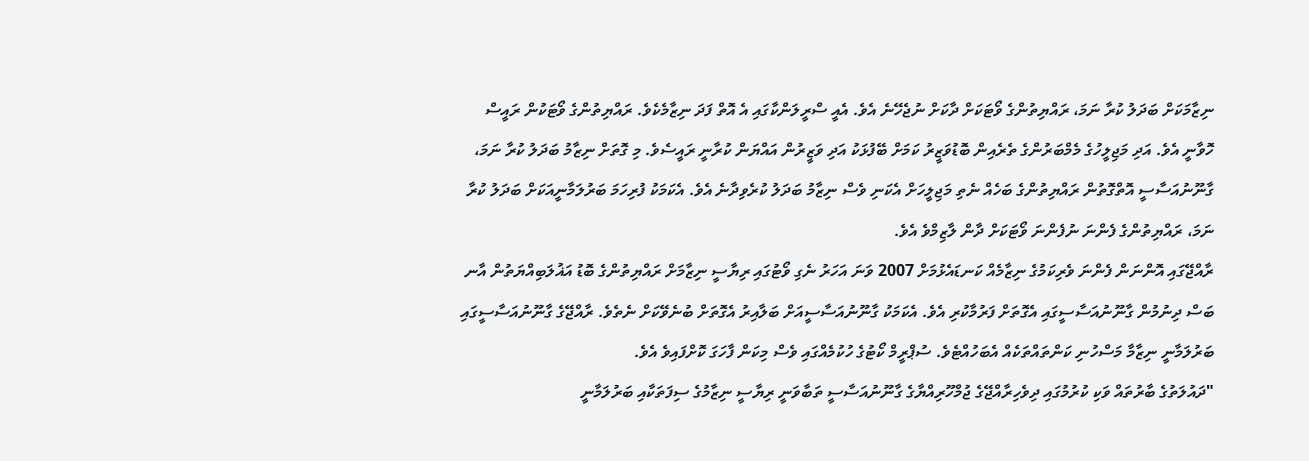ނިޒާމަކަށް ބަދަލު ކުރާ ނަމަ، ރައްޔިތުންގެ ވޯޓަކަށް ދާކަށް ނުޖެހޭނެ އެވެ. އެއީ ސްރީލަންކާގައި އެ އޮތް ފަދަ ނިޒާމެކެވެ. ރައްޔިތުންގެ ވޯޓަކުން ރައީސް ހޮވާނީ އެވެ. އަދި މަޖިލީހުގެ މެމްބަރުންގެ ތެރެއިން ބޮޑުވަޒީރު ކަމަށް ބޭފުޅަކު އަދި ވަޒީރުން އައްޔަން ކުރާނީ ރައީސެވެ. މި ގޮތަށް ނިޒާމު ބަދަލު ކުރާ ނަމަ، ގާނޫނުއަސާސީ އޮތްގޮތުން ރައްޔިތުންގެ ބަހެއް ނެތި މަޖިލީހަށް އެކަނި ވެސް ނިޒާމު ބަދަލު ކުރެވިދާނެ އެވެ. އެކަމަކު ފުރިހަމަ ބަރުލަމާނީއަކަށް ބަދަލު ކުރާ ނަމަ، ރައްޔިތުންގެ ފެންނަ ނުފެންނަ ވޯޓަކަށް ދާން ލާޒިމްވެ އެވެ.
ރާއްޖޭގައި އޮންނަން ފެންނަ ވެރިކަމުގެ ނިޒާމެއް ކަނޑައެޅުމަށް 2007 ވަނަ އަހަރު ނެގި ވޯޓުގައި ރިޔާސީ ނިޒާމަށް ރައްޔިތުންގެ ބޮޑު އަޣުލަބިއްޔަތުން އާނ ބަސް ދިނުމުން ގާނޫނުއަސާސީގައި އެގޮތަށް ފަރުމާކުރި އެވެ. އެކަމަކު ގާނޫނުއަސާސީއަށް ބަލާއިރު އެގޮތަށް ބުނެވޭކަށް ނެތެވެ. ރާއްޖޭގެ ގާނޫނުއަސާސީގައި ބަރުލަމާނީ ނިޒާމާ މަސްހުނި ކަންތައްތަކެއް އެބަހުއްޓެވެ. ސުޕްރީމް ކޯޓުގެ ހުކުމެއްގައި ވެސް މިކަން ފާހަގަ ކޮށްފައިވެ އެވެ.
"ދައުލަތުގެ ބާރުތައް ވަކި ކުރުމުގައި ދިވެހިރާއްޖޭގެ ޖުމްހޫރިއްޔާގެ ގާނޫނުއަސާސީ ތަބާވަނީ ރިޔާސީ ނިޒާމުގެ ސިފަތަކާއި ބަރުލަމާނީ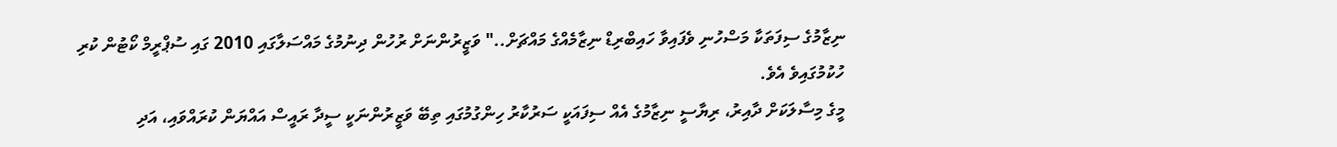ނިޒާމުގެ ސިފަތަކާ މަސްހުނި ވެފައިވާ ހައިބްރިޑް ނިޒާމެއްގެ މައްޗަށް.." ވަޒީރުންނަށް ރުހުން ދިނުމުގެ މައްސަލާގައި 2010 ގައި ސުޕްރީމް ކޯޓުން ކުރި ހުކުމުގައިވެ އެވެ.
މީގެ މިސާލަކަށް ދާއިރު، ރިޔާސީ ނިޒާމުގެ އެއް ސިފައަކީ ސަރުކާރު ހިންގުމުގައި ތިބޭ ވަޒީރުންނަކީ ސީދާ ރައީސް އައްޔަން ކުރައްވައި، އަދި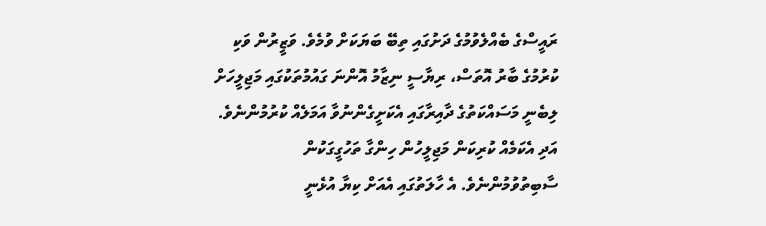ރައީސްގެ ބެއްލެވުމުގެ ދަށުގައި ތިބޭ ބަޔަކަށް ވުމެވެ. ވަޒީރުން ވަކި ކުރުމުގެ ބާރު އޮތަސް، ރިޔާސީ ނިޒާމު އޮންނަ ގައުމުތަކުގައި މަޖިލީހަށް ލިބެނީ މަސައްކަތުގެ ދާއިރާގައި އެކަށީގެންނުވާ އަމަލެއް ކުރުމުންނެވެ. އަދި އެކަމެއް ކުރިކަން މަޖިލީހުން ހިންގާ ތަހުގީގަކުން ސާބިތުވުމުންނެވެ. އެ ހާލަތުގައި އެއަށް ކިޔާ އުޅެނީ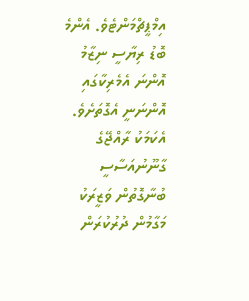އިމްޕީޗްމަންޓެވެ. އެންމެ ބޮޑު ރިޔާސީ ނިޒާމު އޮންނަ އެމެރިކާގައި އޮންނަނީ އެގޮތަށެވެ.
އެކަމަކު ރާއްޖޭގެ ގާނޫނުއަސާސީ ބުނާގޮތުން ވަޒީރަކު މަގާމުން ދުރުކުރަން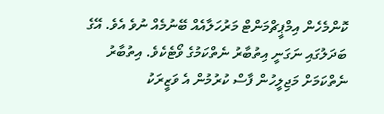ކޮންމެހެން އިމްޕީޗްމަންޓް މަރުހަލާއެއް ބޭނުމެއް ނުވެ އެވެ. އޭގެ ބަދަލުގައި ނަގަނީ އިތުބާރު ނެތްކަމުގެ ވޯޓެކެވެ. އިތުބާރު ނެތްކަމަށް މަޖިލީހުން ފާސް ކުރުމުން އެ ވަޒީރަކު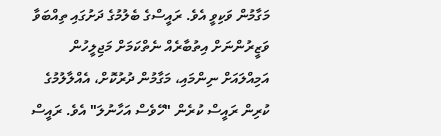މަގާމުން ވަކިވީ އެވެ. ރައީސްގެ ބެލުމުގެ ދަށުގައި ތިއްބަވާ ވަޒީރުންނަށް އިތުބާރެއް ނެތްކަމަށް މަޖިލީހުން އަމިއްލައަށް ނިންމައި، މަގާމުން ދުރުކޮށް، އެއްލާލުމުގެ ކުރިން ރައީސް ކުރެން "ހޭވެސް އަހާނުލަ" އެވެ. ރައީސް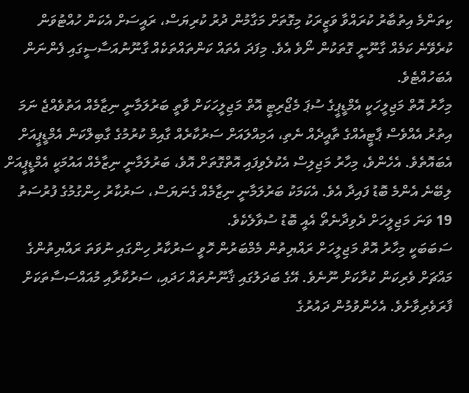ކިތަންމެ އިތުބާރު ކުރައްވާ ވަޒީރަކު މިގޮތަށް މަގާމުން ދުރު ކުރިޔަސް، ރައީސަށް އެކަން ހުއްޓުވަން ކުރެވޭނެ ކަމެއް ގާނޫނީ ގޮތަކުން ނޯވެ އެވެ. މިފަދަ އެތައް ކަންތައްތަކެއް ގާނޫނުއަސާސީގައި ފެންނަން އެބަހުއްޓެވެ.
މިހާރު އޮތް މަޖިލީހަކީ އެމްޑީޕީގެ ސުޕަ މެޖޯރިޓީ އޮތް މަޖިލީހަކަށް ވާތީ ބަރުލަމާނީ ނިޒާމެއް އަތުވެއްޖެ ނަމަ އިތުރު އެއްވެސް ޕާޓީއެއްގެ ތާއީދެއް ނެތި، އަމިއްލައަށް ސަރުކާރެއް ގާއިމް ކުރުމުގެ ގާބިލްކަން އެމްޑީޕީއަށް އެބައޮތެވެ. އެހެންވެ، މިހާރު މަޖިލިސް އެކުލެވިފައި އޮތްގޮތަށް އޮވެ، ބަރުލަމާނީ ނިޒާމެއް އައުމަކީ އެމްޑީޕީއަށް ލިބޭނެ އެންމެ ބޮޑު ފައިދާ އެވެ. އެކަމަކު ބަރުލަމާނީ ނިޒާމެއް ގެނަޔަސް، ސަރުކާރު ހިންގުމުގެ ފުރުސަތު 19 ވަނަ މަޖިލީހަށް ދެވިދާނެތޯ އެއީ ބޮޑު ސުވާލެކެވެ.
ސަބަބަކީ މިހާރު އޮތް މަޖިލީހަށް ރައްޔިތުން މެމްބަރުން ހޮވީ ސަރުކާރު ހިންގައި ނުވަތަ ރައްޔިތުންގެ މައްޗަށް ވެރިކަން ކުރާކަށް ނޫނެވެ. އޭގެ ބަދަލުގައި ޤާނޫނުތައް ހަދައި، ސަރުކާރާއި މުއައްސަސާތަކަށް ފާރަވެރިވާށެވެ. އެހެންވުމުން ދައުރުގެ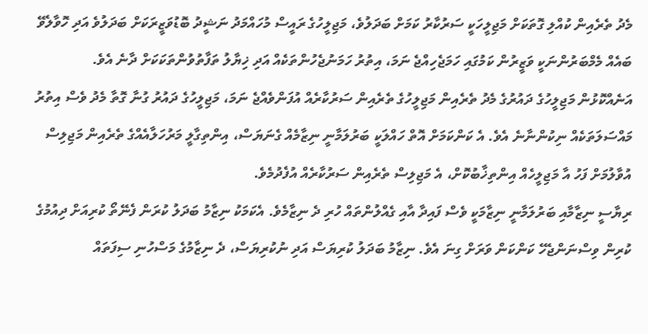މެދު ތެރެއިން ކުއްލި ގޮތަކަށް މަޖިލީހަކީ ސަރުކާރު ކަމަށް ބަދަލުވެ، މަޖިލީހުގެ ރައީސް މުހައްމަދު ނަޝީދު ބޮޑުވަޒީރަކަށް ބަދަލުވެ އަދި ހޮވާލެވޭ ބައެއް މެމްބަރުންނަކީ ވަޒީރުން ކަމުގައި ހަމަޖެހިއްޖެ ނަމަ، އިތުރު ހަމަނުޖެހުންތަކެއް އަދި ޚިޔާލު ތަފާތުވުންތަކަކަށް ދާނެ އެވެ.
އަނެއްކޮޅުން މަޖިލީހުގެ ދައުރުގެ މެދު ތެރެއިން މަޖިލީހުގެ ތެރެއިން ސަރުކާރެއް އުފަންވެއްޖެ ނަމަ، މަޖިލީހުގެ ދައުރު ގުނާ ގޮތާ މެދު ވެސް އިތުރު މައްސަލަތަކެއް ނިކުންނާނެ އެވެ. އެ ކަންކަމަށް އޮތް ހައްލަކީ ބަރުލަމާނީ ނިޒާމެއް ގެނަޔަސް، އިންތިގާލީ މަރުހަލާއެއްގެ ތެރެއިން މަޖިލިސް އުވާލުމަށް ފަހު އާ މަޖިލީހެއް އިންތިޚާބުކޮށް، އެ މަޖިލިސް ތެރެއިން ސަރުކާރެއް އުފެދުމެވެ.
ރިޔާސީ ނިޒާމާއި ބަރުލަމާނީ ނިޒާމަކީ ވެސް ފައިދާ އާއި ގެއްލުންތައް ހުރި ދެ ނިޒާމެވެ. އެކަމަކު ނިޒާމު ބަދަލު ކުރަން ފެނޭތޯ ކުރިއަށް ދިއުމުގެ ކުރިން ވިސްނަންޖެހޭ ކަންކަން ވަރަށް ގިނަ އެވެ. ނިޒާމު ބަދަލު ކުރިޔަސް އަދި ނުކުރިޔަސް، ދެ ނިޒާމުގެ މަސްހުނި ސިފަތައް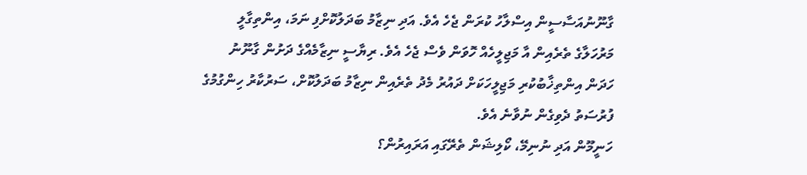ގާނޫނުއަސާސީން އިސްލާހު ކުރަން ޖެހެ އެވެ. އަދި ނިޒާމު ބަދަލުކޮށްފި ނަމަ، އިންތިގާލީ މަރުހަލާގެ ތެރެއިން އާ މަޖިލީހެއް ހޮވަން ވެސް ޖެހެ އެވެ. ރިޔާސީ ނިޒާމެއްގެ ދަށުން ގާނޫނު ހަދަން އިންތިޚާބުކުރި މަޖިލީހަކަށް ދައުރު މެދު ތެރެއިން ނިޒާމު ބަދަލުކޮށް، ސަރުކާރު ހިންގުމުގެ ފުރުސަތު ދެވިގެން ނުވާނެ އެވެ.
ހަނީމޫން އަދި ނުނިމޭ، ކޯލިޝަން ތެރޭގައި އަރައިރުން؟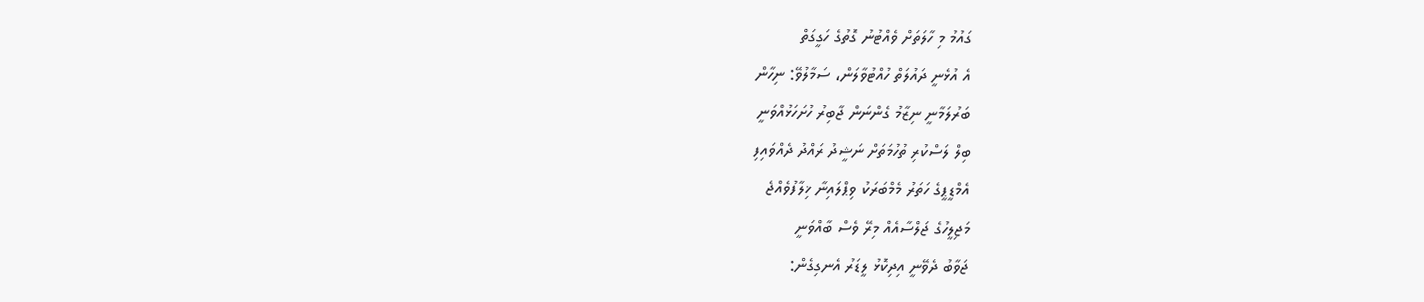ގައުމު މި ހާލަތަށް ވެއްޓުނު ގޮތުގެ ހަގީގަތް
އެ އުޅެނީ ދައުލަތް ހުއްޓުވާލަން، ސަމާލުވޭ: ނިހާން
ބަރުލަމާނީ ނިޒާމު ގެންނަން ޖާބިރު ހުށަހަޅުއްވަނީ
ބިލް ލަސްކުރި ތުހުމަތަށް ނަޝީދު ރައްދު ދެއްވައިފި
އެމްޑީޕީގެ ހަތަރު މެމްބަރަކު ވިޕްލައިނާ ޚިލާފުވެއްޖެ
މަޖިލީހުގެ ޖަލްސާއެއް މިރޭ ވެސް ބާއްވަނީ
ޖަވާބު ދެވޭނީ އިދިކޮޅު ލީޑަރު އެނގިގެން: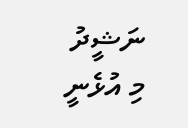ނަޝީދު
މި އުޅެނީ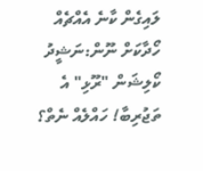ލައިގެން ކާނެ އެއްޗެއް ހޯދާކަށް ނޫން:ނަޝީދު
ކޯލިޝަން "ރޫޅި" އެ ތަޖުރިބާ! ހައްލެއް ނެތް؟